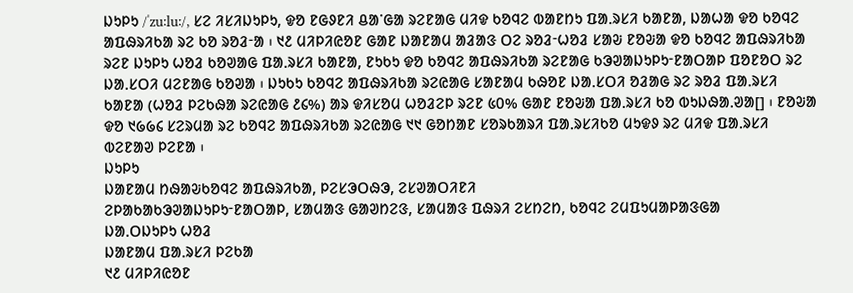ᱡᱩᱞᱩ /ˈzuːluː/, ᱥᱮ ᱤᱥᱤᱡᱩᱞᱩ, ᱫᱚ ᱱᱜᱽᱱᱤ ᱪᱟᱸᱜᱟ ᱨᱮᱱᱟᱜ ᱢᱤᱫ ᱠᱚᱧᱮ ᱵᱟᱱᱴᱩ ᱯᱟᱹᱨᱥᱤ ᱠᱟᱱᱟ, ᱡᱟᱦᱟ ᱫᱚ ᱠᱚᱧᱮ ᱟᱯᱷᱨᱤᱠᱟ ᱨᱮ ᱠᱚ ᱨᱚᱲᱼᱟ ᱾ ᱑᱒ ᱢᱤᱞᱤᱭᱚᱱ ᱜᱟᱱ ᱡᱟᱱᱟᱢ ᱟᱲᱟᱝ ᱛᱮ ᱨᱚᱲᱼᱦᱚᱲ ᱥᱟᱶ ᱱᱚᱶᱟ ᱫᱚ ᱠᱚᱧᱮ ᱟᱯᱷᱨᱤᱠᱟ ᱨᱮᱱ ᱡᱩᱞᱩ ᱦᱚᱲ ᱠᱚᱣᱟᱜ ᱯᱟᱹᱨᱥᱤ ᱠᱟᱱᱟ, ᱱᱩᱠᱩ ᱫᱚ ᱠᱚᱧᱮ ᱟᱯᱷᱨᱤᱠᱟ ᱨᱮᱱᱟᱜ ᱠᱳᱣᱟᱡᱩᱞᱩᱼᱱᱟᱛᱟᱞ ᱯᱚᱱᱚᱛ ᱨᱮ ᱡᱟᱹᱥᱛᱤ ᱢᱮᱱᱟᱜ ᱠᱚᱣᱟ ᱾ ᱡᱩᱠᱩ ᱠᱚᱧᱮ ᱟᱯᱷᱨᱤᱠᱟ ᱨᱮᱭᱟᱜ ᱥᱟᱱᱟᱢ ᱠᱷᱚᱱ ᱡᱟᱹᱥᱛᱤ ᱚᱲᱟᱜ ᱨᱮ ᱨᱚᱲ ᱯᱟᱹᱨᱥᱤ ᱠᱟᱱᱟ (ᱦᱚᱲ ᱞᱮᱠᱷᱟ ᱨᱮᱭᱟᱜ ᱒᱔%) ᱟᱨ ᱫᱤᱥᱚᱢ ᱦᱚᱲᱮᱞ ᱨᱮᱱ ᱕᱐% ᱜᱟᱱ ᱱᱚᱶᱟ ᱯᱟᱹᱨᱥᱤ ᱠᱚ ᱵᱩᱡᱷᱟᱹᱣᱟ[] ᱾ ᱱᱚᱶᱟ ᱫᱚ ᱑᱙᱙᱔ ᱥᱮᱨᱢᱟ ᱨᱮ ᱠᱚᱧᱮ ᱟᱯᱷᱨᱤᱠᱟ ᱨᱮᱭᱟᱜ ᱑᱑ ᱜᱚᱴᱟᱱ ᱥᱚᱨᱠᱟᱨᱤ ᱯᱟᱹᱨᱥᱤᱠᱚ ᱢᱩᱫᱽ ᱨᱮ ᱢᱤᱫ ᱯᱟᱹᱨᱥᱤ ᱵᱮᱱᱟᱣ ᱞᱮᱱᱟ ᱾
ᱡᱩᱞᱩ
ᱡᱟᱱᱟᱢ ᱴᱷᱟᱶᱠᱚᱧᱮ ᱟᱯᱷᱨᱤᱠᱟ, ᱞᱮᱥᱳᱛᱷᱳ, ᱮᱥᱣᱟᱛᱤᱱᱤ
ᱮᱞᱟᱠᱟᱠᱳᱣᱟᱡᱩᱞᱩᱼᱱᱟᱛᱟᱞ, ᱥᱟᱢᱟᱝ ᱜᱟᱣᱴᱮᱝ, ᱥᱟᱢᱟᱝ ᱯᱷᱨᱤ ᱮᱥᱴᱮᱴ, ᱠᱚᱧᱮ ᱮᱢᱯᱩᱢᱟᱞᱟᱝᱜᱟ
ᱡᱟᱹᱛᱡᱩᱞᱩ ᱦᱚᱲ
ᱡᱟᱱᱟᱢ ᱯᱟᱹᱨᱥᱤ ᱞᱮᱠᱟ
᱑᱒ ᱢᱤᱞᱤᱭᱚᱱ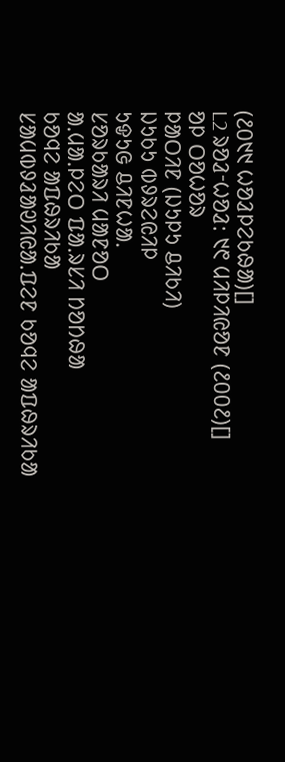(᱒᱐᱑᱑ ᱦᱚᱲᱞᱮᱠᱷᱟ)[]
L2 ᱨᱚᱲᱼᱦᱚᱲ: ᱑᱖ ᱢᱤᱞᱤᱭᱚᱱ (᱒᱐᱐᱒)[]
ᱚᱞ ᱛᱚᱦᱚᱨ
ᱞᱟᱛᱤᱱ (ᱡᱩᱞᱩ ᱪᱤᱠᱤ)
ᱡᱩᱠᱩ ᱵᱽᱨᱮᱭᱤᱞ
ᱩᱫᱩᱜ ᱪᱤᱱᱦᱟᱹ
ᱥᱚᱨᱠᱟᱨᱤ ᱢᱟᱱᱚᱛ
ᱟᱹᱢᱟᱹᱞᱮᱛ ᱯᱟᱹᱨᱥᱤ ᱴᱚᱴᱷᱟ
ᱠᱚᱧᱮ ᱟᱯᱷᱨᱤᱠᱟ
ᱥᱟᱢᱵᱽᱲᱟᱣᱤᱭᱟᱹᱯᱮᱱ ᱠᱚᱧᱮ ᱟᱯᱷᱨᱤᱠᱟ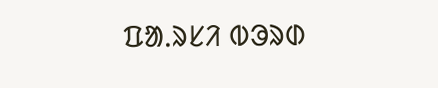ᱯᱟᱹᱨᱥᱤ ᱵᱳᱨᱰ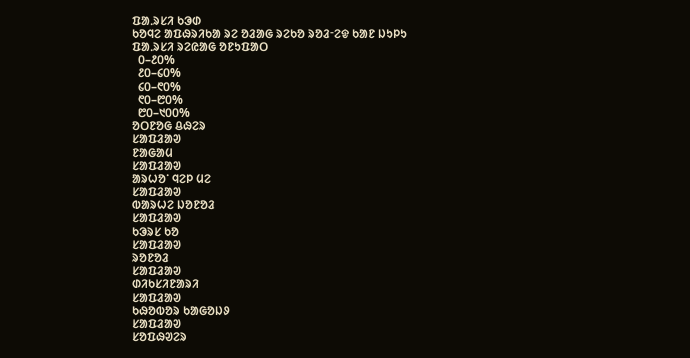ᱯᱟᱹᱨᱥᱤ ᱠᱳᱰ
ᱠᱚᱧᱮ ᱟᱯᱷᱨᱤᱠᱟ ᱨᱮ ᱚᱲᱟᱜ ᱨᱮᱠᱚ ᱨᱚᱲᱼᱮᱫ ᱠᱟᱱ ᱡᱩᱞᱩ ᱯᱟᱹᱨᱥᱤ ᱨᱮᱭᱟᱜ ᱚᱱᱩᱯᱟᱛ
  ᱐–᱒᱐%
  ᱒᱐–᱔᱐%
  ᱔᱐–᱖᱐%
  ᱖᱐–᱘᱐%
  ᱘᱐–᱑᱐᱐%
ᱚᱛᱱᱚᱜ ᱪᱷᱮᱨ
ᱥᱟᱯᱲᱟᱣ
ᱱᱟᱜᱟᱢ
ᱥᱟᱯᱲᱟᱣ
ᱟᱨᱦᱚᱸ ᱧᱮᱞ ᱢᱮ
ᱥᱟᱯᱲᱟᱣ
ᱵᱟᱨᱦᱮ ᱡᱚᱱᱚᱲ
ᱥᱟᱯᱲᱟᱣ
ᱠᱳᱨᱥ ᱠᱚ
ᱥᱟᱯᱲᱟᱣ
ᱨᱚᱱᱚᱲ
ᱥᱟᱯᱲᱟᱣ
ᱰᱤᱠᱥᱤᱱᱟᱨᱤ
ᱥᱟᱯᱲᱟᱣ
ᱠᱷᱚᱵᱚᱨ ᱠᱟᱜᱚᱡᱽ
ᱥᱟᱯᱲᱟᱣ
ᱥᱚᱯᱷᱣᱮᱨ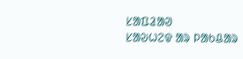ᱥᱟᱯᱲᱟᱣ
ᱥᱟᱶᱦᱮᱫ ᱟᱨ ᱞᱟᱠᱪᱟᱨ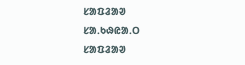ᱥᱟᱯᱲᱟᱣ
ᱥᱟᱹᱠᱷᱭᱟᱹᱛ
ᱥᱟᱯᱲᱟᱣ